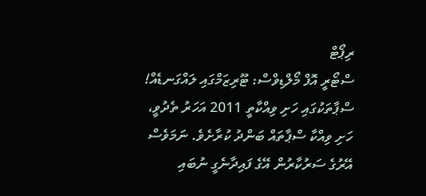ރިޕޯޓް
ސްޓޯރީ އޮފް މޯލްޑިވްސް: ޓޫރިޒަމްގައި ލައްގަނޑެއް!
ސްޕާތަކުގައި ހަށި ވިއްކާތީ 2011 އަހަރު ތެދުވީ، ހަށި ވިއްކާ ސްޕާތައް ބަންދު ކުރާށެވެ. ނަމަވެސް އޭރުގެ ސަރުކާރުން އޭގެ ފައިދާނެގީ ނުބައި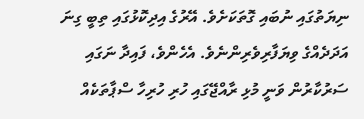ނިޔަތުގައި ނުބައި ގޮތަކަށެވެ. އޭރުގެ އިދިކޮޅުގައި ތިބީ ގިނަ އަދަދެއްގެ ވިޔަފާރިވެރިންނެވެ. އެހެންވެ، ފައިދާ ނަގައި ސަރުކާރުން ވަނީ މުޅި ރާއްޖޭގައި ހުރި ހުރިހާ ސްޕާތަކެއް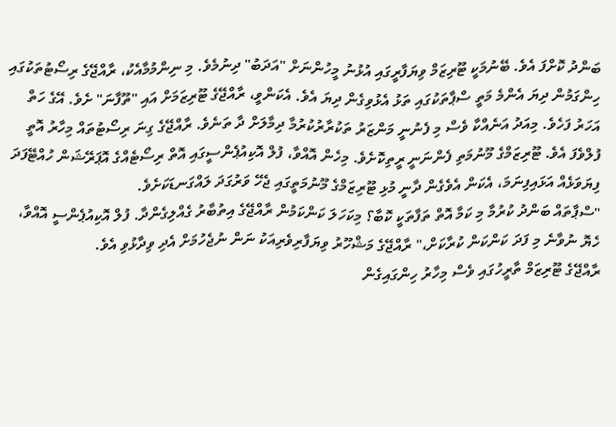ބަންދު ކޮށްފަ އެވެ. ބޭނުމަކީ ޓޫރިޒަމް ވިޔަފާރީގައި އުޅުނު މީހުންނަށް "އަދަބު" ދިނުމެވެ. މި ނިންމުމާއެކު، ރާއްޖޭގެ ރިސޯޓުތަކުގައި ހިންގަމުން ދިޔަ އެންމެ މަތީ ސްޕާތަކުގައި ތަޅު އެޅުވިގެން ދިޔަ އެވެ. އެކަންވީ، ރާއްޖޭގެ ޓޫރިޒަމަށް އައި "ތޫފާނަ" ށެވެ. އޭގެ ހަތް އަހަރު ފަހެވެ. މިއަދު އަނެއްކާ ވެސް މި ފެނުނީ މަންޒަރު ތަކުރާރުކުރުމާ ދިމާލަށް ދާ ތަނެވެ. ރާއްޖޭގެ ގިނަ ރިސޯޓުތައް މިހާރު އޮތީ ފުލްވެފަ އެވެ. ޓޫރިޒަމްގެ މޫނުމަތި ފެންނަނީ ރީތިކޮށެވެ. މިހެން އޮއްވާ، ފުލް އޮކިއުޕެންސީގައި އޮތް ރިސޯޓެއްގެ އޮޕަރޭޝަން ހުއްޓޭފަދަ ފިޔަވަޅެއް އަޅައިފިނަމަ، އެކަން އެވެގެން ދާނީ މުޅި ޓޫރިޒަމްގެ މޫނުމަތީގައި ޖެހޭ ވަރުގަދަ ލައްގަނޑަކަށެވެ.
"ސްޕާތައް ބަންދު ކުރުމާ މި ކަމާ އޮތް ތަފާތަކީ ކޮބާ؟ މިކަހަލަ ކަންކަމުން ރާއްޖޭގެ އިތުބާރު ގެއްލިގެންދާ. ފުލް އޮކިއުޕެންސީ އޮއްވާ، ހެޔޮ ނުވާނެ މި ފަދަ ކަންކަން ކުރާކަށް،" ރާއްޖޭގެ މަޝްހޫރު ވިޔަފާރިވެރިއަކު ނަން ނުޖެހުމަށް އެދި ވިދާޅުވި އެވެ.
ރާއްޖޭގެ ޓޫރިޒަމް ތާރީހުގައި ވެސް މިހާރު ހިންގައިގެން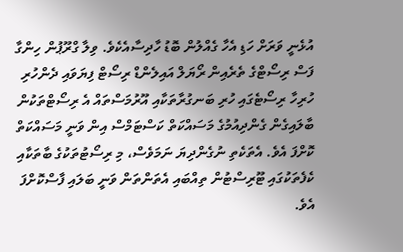އުޅެނީ ވަރަށް ހަޑި އެހާ ގެއްލުން ބޮޑު ހާދިސާއެކެވެ. ވިލާ ގްރޫޕުން ހިންގާ ފަސް ރިސޯޓްގެ ތެރެއިން ރޯޔަލް އައިލެންޑް ރިސޯޓް ފިޔަވައި ދެންހުރި ހުރިހާ ރިސޯޓެގައި ހުރި ބަނގުރާތަކާއި އޫރުމަސްތައް އެ ރިސޯޓްތަކުން ބާލައިގެން ގެންދިއުމުގެ މަސައްކަތް ކަސްޓަމްސް އިން ވަނީ މަސައްކަތް ކޮށްފަ އެވެ. އެތަކެތި ނުގެންދިޔަ ނަމަވެސް، މި ރިސޯޓުތަކުގެ ބާތަކާއި ކެފެތަކުގައި ޓޫރިސްޓުން ތިއްބައި އެތަންތަން ވަނީ ބަލައި ފާސްކޮށްފަ އެވެ.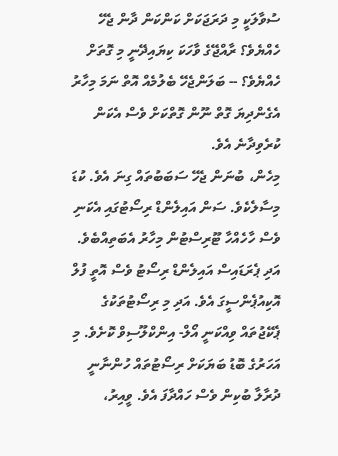ސުވާލަކީ މި ދަރަޖަކަށް ކަންކަން ދާން ޖެހޭ ހެއްޔެވެ؟ ރާއްޖޭގެ ވާހަކަ ކިޔައިދޭނީ މި ގޮތަށް ހެއްޔެވެ؟ -- ބަލަންޖެހޭ ބެލުމެއް އޮތް ނަމަ މިހާރު އެގެންދިޔަ ގޮތް ނޫން ގޮތްކަށް ވެސް އެކަން ކުރެވިދާނެ އެވެ.
މިހެން، ބުނަން ޖެހޭ ސަބަބުތައް ގިނަ އެވެ. ކުޑަ މިސާލެކެވެ. ސަން އައިލެންޑް ރިސޯޓުގައި އެކަނި ވެސް ހާހެއްހާ ޓޫރިސްޓުން މިހާރު އެބަތިއްބެވެ. އަދި ޕެރަޑައިސް އައިލެންޑް ރިސޯޓު ވެސް އޮތީ ފުލް އޮކިއުޕެންސީގަ އެވެ. އަދި މި ރިސޯޓުތަކުގެ ޕެކޭޖުތައް ވިއްކަނީ އޯލް- އިންކްލޫސިވް ކޮށެވެ. މި އަހަރުގެ ބޮޑު ބަޔަކަށް ރިސޯޓުތައް ހުންނާނީ ދުރާލާ ބުކިން ވެސް ހައްދާފަ އެވެ. ވީއިރު،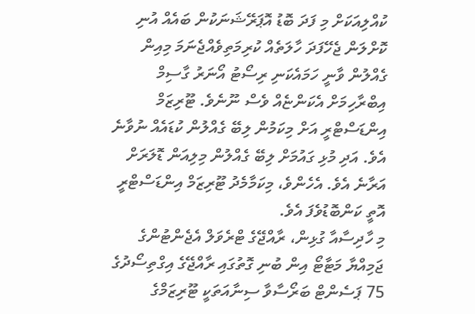ކުއްލިއަކަށް މި ފަދަ ބޮޑު އޮޕަރޭޝަނަކުން ބައެއް އުނި ކޮށްލަން ޖެހޭފަދަ ހާލަތެއް ކުރިމަތިވެއްޖެނަމަ މިއިން ގެއްލުން ވާނީ ހަމައެކަނި ރިސޯޓު އޯނަރު ގާސިމް އިބްރާހިމަށް އެކަންޏެއް ވެސް ނޫނެވެ. ޓޫރިޒަމް އިންޑަސްޓްރީ އަށް މިކަމުން ލިބޭ ގެއްލުން ކުޑައެއް ނުވާނެ އެވެ. އަދި މުޅި ގައުމަށް ލިބޭ ގެއްލުން މިލިއަން ޑޮލަރަށް އަރާނެ އެވެ. އެހެންވެ، މިކަމާމެދު ޓޫރިޒަމް އިންޑަސްޓްރީ އޮތީ ކަންބޮޑުވެފަ އެވެ.
މި ހާދިސާއާ ގުޅިން، ރާއްޖޭގެ ޓްރެވަލް އެޖެންޓުންގެ ޖަމިއްޔާ މަޓާޓޯ އިން ބުނި ގޮތުގައި ރާއްޖޭގެ އިގްތިސޯދުގެ 75 ޕަސެންޓް ބަރޯސާވާ ސިނާއަތަކީ ޓޫރިޒަމްގެ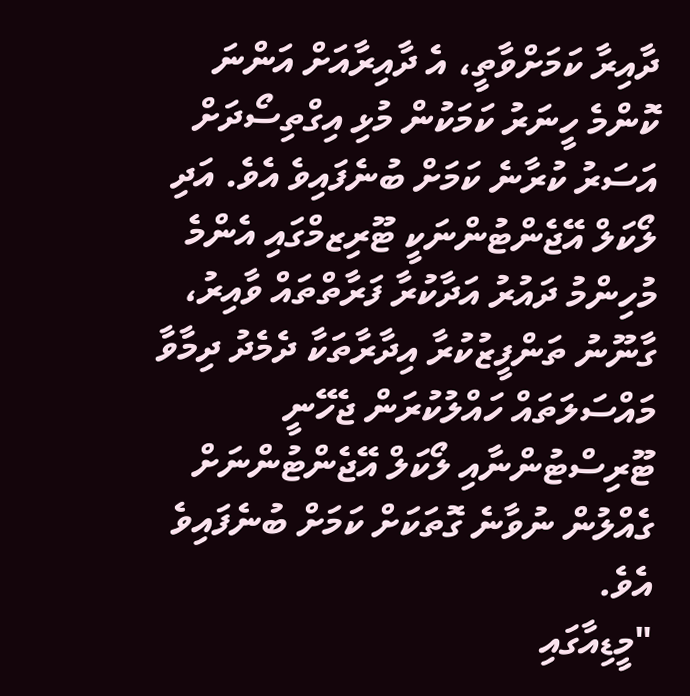ދާއިރާ ކަމަށްވާތީ، އެ ދާއިރާއަށް އަންނަ ކޮންމެ ހީނަރު ކަމަކުން މުޅި އިގްތިސޯދަށް އަސަރު ކުރާނެ ކަމަށް ބުނެފައިވެ އެވެ. އަދި ލޯކަލް އޭޖެންޓުންނަކީ ޓޫރިޒމްގައި އެންމެ މުހިންމު ދައުރު އަދާކުރާ ފަރާތްތައް ވާއިރު، ގާނޫނު ތަންފީޒުކުރާ އިދާރާތަކާ ދެމެދު ދިމާވާ މައްސަލަތައް ހައްލުކުރަން ޖެހޭނީ ޓޫރިސްޓުންނާއި ލޯކަލް އޭޖެންޓުންނަށް ގެއްލުން ނުވާނެ ގޮތަކަށް ކަމަށް ބުނެފައިވެ އެވެ.
"މީޑިއާގައި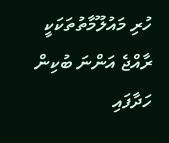ހުރި މައުލޫމާތުތަކަކީ ރާއްޖެ އަންނަ ބުކިން ހަދާފައި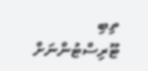ތިބި ޓޫރިސްޓުންނަށް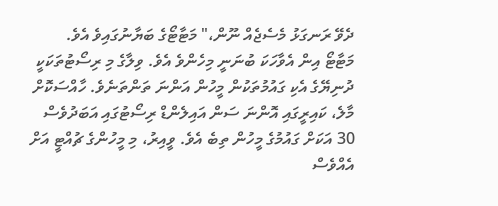ދެވޭ ރަނގަޅު މެސެޖެއް ނޫން،" މަޓާޓޯގެ ބަޔާނުގައިވެ އެވެ.
މަޓާޓޯ އިން އެވާހަކަ ބުނަނީ މިހެންވެ އެވެ. ވިލާގެ މި ރިސޯޓުތަކަކީ ދުނިޔޭގެ އެކި ގައުމުތަކުން މީހުން އަންނަ ތަންތަނެވެ. ހާއްސަކޮށް މާލެ، ކައިރީގައި އޮންނަ ސަން އައިލެންޑް ރިސޯޓުގައި އަބަދުވެސް 30 އަކަށް ގައުމުގެ މީހުން ތިބެ އެވެ. ވީއިރު، މި މީހުންގެ ޗުއްޓީ އަށް އެއްވެސް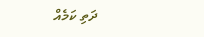ދަތި ކަމެއް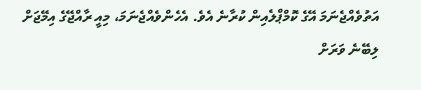އަތުވެއްޖެނަމަ އޭގެ ކޮމްޕްލެއިން ކުރާނެ އެވެ. އެހެންވެއްޖެނަމަ، މިއީ ރާއްޖޭގެ އިމޭޖަށް ލިބޭނެ ވަރަށް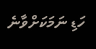ހަޑި ނަމަކަށްވާނެ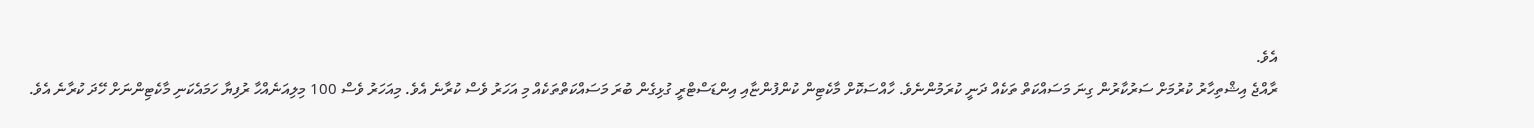އެވެ.
ރާއްޖެ އިޝްތިހާރު ކުރުމަށް ސަރުކާރުން ގިނަ މަސައްކަތް ތަކެއް ދަނީ ކުރަމުންނެވެ. ހާއްސަކޮށް މާކެޓިން ކުންފުންޏާއި އިންޑަސްޓްރީ ގުޅިގެން ބުރަ މަސައްކަތްތަކެއް މި އަހަރު ވެސް ކުރާނެ އެވެ. މިއަހަރު ވެސް 100 މިލިއަނެއްހާ ރުފިޔާ ހަމައެކަނި މާކެޓިންނަށް ހޭދަ ކުރާނެ އެވެ.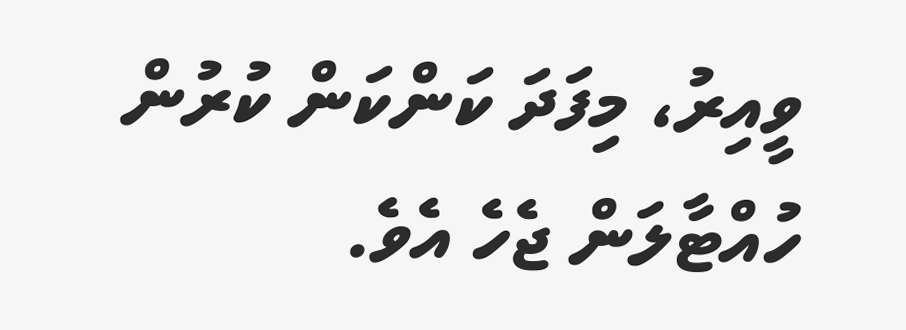ވީއިރު، މިފަދަ ކަންކަން ކުރުން ހުއްޓާލަން ޖެހެ އެވެ.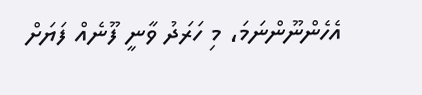އެހެންނޫންނަމަ، މި ހަރަދު ވާނީ ފޫނެއް ފަޔަށް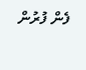ފެން ފުރުން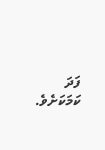ފަދަ ކަމަކަށެވެ.